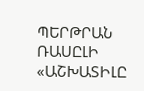ՊԵՐԹՐԱՆ ՌԱՍԸԼԻ «ԱՇԽԱՏԻԼԸ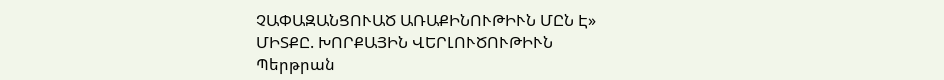ՉԱՓԱԶԱՆՑՈՒԱԾ ԱՌԱՔԻՆՈՒԹԻՒՆ ՄԸՆ Է» ՄԻՏՔԸ. ԽՈՐՔԱՅԻՆ ՎԵՐԼՈՒԾՈՒԹԻՒՆ
Պերթրան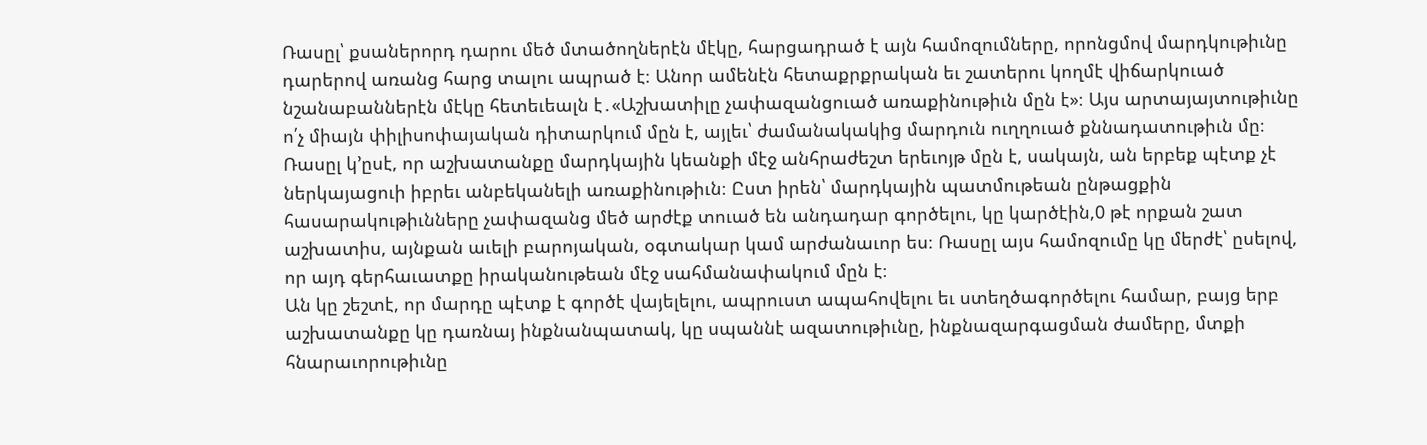Ռասըլ՝ քսաներորդ դարու մեծ մտածողներէն մէկը, հարցադրած է այն համոզումները, որոնցմով մարդկութիւնը դարերով առանց հարց տալու ապրած է։ Անոր ամենէն հետաքրքրական եւ շատերու կողմէ վիճարկուած նշանաբաններէն մէկը հետեւեալն է․«Աշխատիլը չափազանցուած առաքինութիւն մըն է»։ Այս արտայայտութիւնը ո՛չ միայն փիլիսոփայական դիտարկում մըն է, այլեւ՝ ժամանակակից մարդուն ուղղուած քննադատութիւն մը։
Ռասըլ կ՚ըսէ, որ աշխատանքը մարդկային կեանքի մէջ անհրաժեշտ երեւոյթ մըն է, սակայն, ան երբեք պէտք չէ ներկայացուի իբրեւ անբեկանելի առաքինութիւն։ Ըստ իրեն՝ մարդկային պատմութեան ընթացքին հասարակութիւնները չափազանց մեծ արժէք տուած են անդադար գործելու, կը կարծէին,0 թէ որքան շատ աշխատիս, այնքան աւելի բարոյական, օգտակար կամ արժանաւոր ես։ Ռասըլ այս համոզումը կը մերժէ՝ ըսելով, որ այդ գերհաւատքը իրականութեան մէջ սահմանափակում մըն է։
Ան կը շեշտէ, որ մարդը պէտք է գործէ վայելելու, ապրուստ ապահովելու եւ ստեղծագործելու համար, բայց երբ աշխատանքը կը դառնայ ինքնանպատակ, կը սպաննէ ազատութիւնը, ինքնազարգացման ժամերը, մտքի հնարաւորութիւնը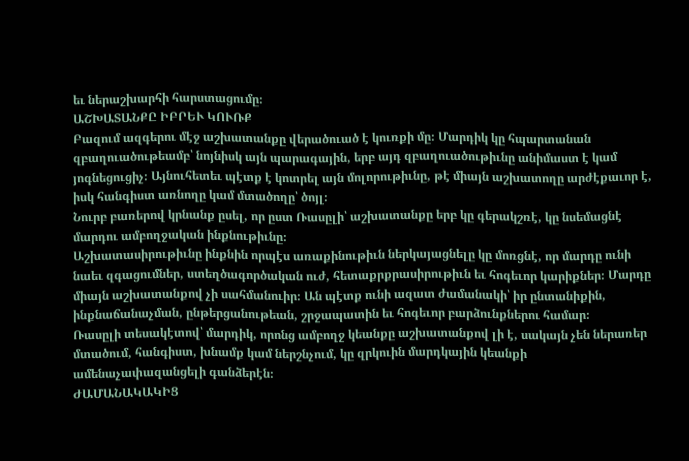եւ ներաշխարհի հարստացումը։
ԱՇԽԱՏԱՆՔԸ ԻԲՐԵՒ ԿՈՒՌՔ
Բազում ազգերու մէջ աշխատանքը վերածուած է կուռքի մը։ Մարդիկ կը հպարտանան զբաղուածութեամբ՝ նոյնիսկ այն պարագային, երբ այդ զբաղուածութիւնը անիմաստ է կամ յոգնեցուցիչ։ Այնուհետեւ պէտք է կոտրել այն մոլորութիւնը, թէ միայն աշխատողը արժէքաւոր է, իսկ հանգիստ առնողը կամ մտածողը՝ ծոյլ։
Նուրբ բառերով կրնանք ըսել, որ ըստ Ռասըլի՝ աշխատանքը երբ կը գերակշռէ, կը նսեմացնէ մարդու ամբողջական ինքնութիւնը։
Աշխատասիրութիւնը ինքնին որպէս առաքինութիւն ներկայացնելը կը մոռցնէ, որ մարդը ունի նաեւ զգացումներ, ստեղծագործական ուժ, հետաքրքրասիրութիւն եւ հոգեւոր կարիքներ։ Մարդը միայն աշխատանքով չի սահմանուիր։ Ան պէտք ունի ազատ ժամանակի՝ իր ընտանիքին, ինքնաճանաչման, ընթերցանութեան, շրջապատին եւ հոգեւոր բարձունքներու համար։
Ռասըլի տեսակէտով՝ մարդիկ, որոնց ամբողջ կեանքը աշխատանքով լի է, սակայն չեն ներառեր մտածում, հանգիստ, խնամք կամ ներշնչում, կը զրկուին մարդկային կեանքի ամենաչափազանցելի գանձերէն։
ԺԱՄԱՆԱԿԱԿԻՑ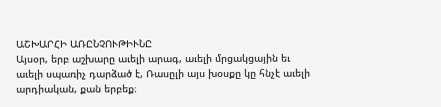ԱՇԽԱՐՀԻ ԱՌԸՆՉՈՒԹԻՒՆԸ
Այսօր, երբ աշխարը աւելի արագ, աւելի մրցակցային եւ աւելի սպառիչ դարձած է, Ռասըլի այս խօսքը կը հնչէ աւելի արդիական, քան երբեք։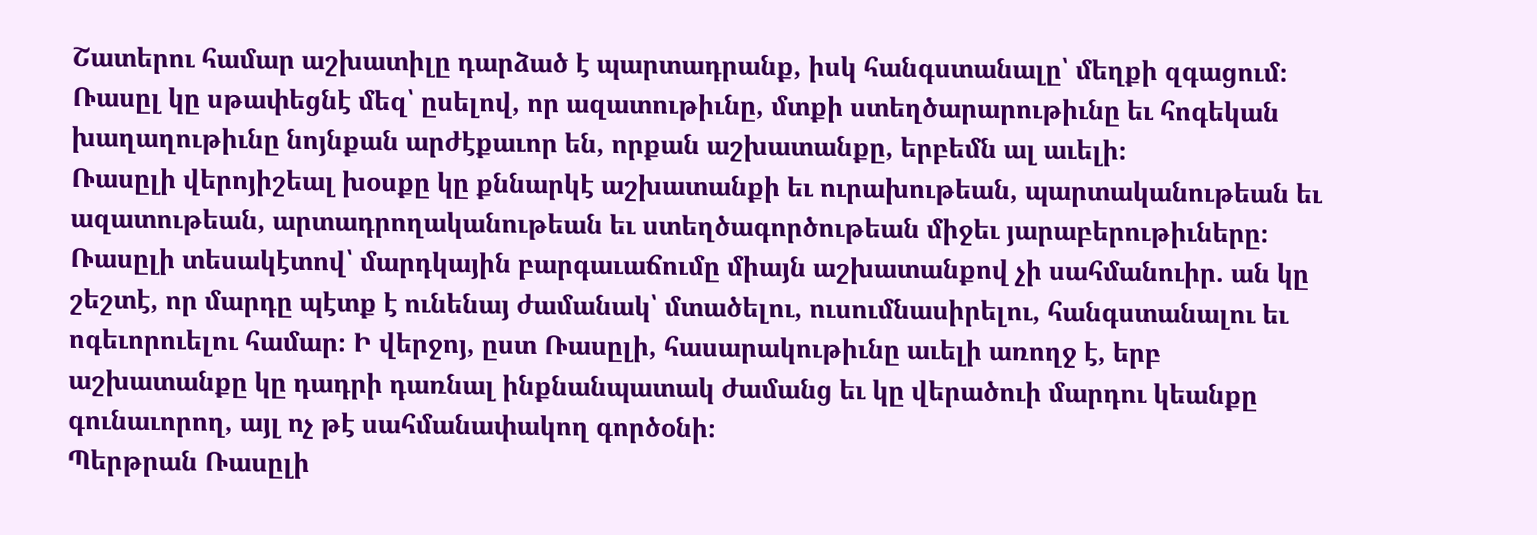Շատերու համար աշխատիլը դարձած է պարտադրանք, իսկ հանգստանալը՝ մեղքի զգացում։ Ռասըլ կը սթափեցնէ մեզ՝ ըսելով, որ ազատութիւնը, մտքի ստեղծարարութիւնը եւ հոգեկան խաղաղութիւնը նոյնքան արժէքաւոր են, որքան աշխատանքը, երբեմն ալ աւելի։
Ռասըլի վերոյիշեալ խօսքը կը քննարկէ աշխատանքի եւ ուրախութեան, պարտականութեան եւ ազատութեան, արտադրողականութեան եւ ստեղծագործութեան միջեւ յարաբերութիւները։ Ռասըլի տեսակէտով՝ մարդկային բարգաւաճումը միայն աշխատանքով չի սահմանուիր. ան կը շեշտէ, որ մարդը պէտք է ունենայ ժամանակ՝ մտածելու, ուսումնասիրելու, հանգստանալու եւ ոգեւորուելու համար։ Ի վերջոյ, ըստ Ռասըլի, հասարակութիւնը աւելի առողջ է, երբ աշխատանքը կը դադրի դառնալ ինքնանպատակ ժամանց եւ կը վերածուի մարդու կեանքը գունաւորող, այլ ոչ թէ սահմանափակող գործօնի։
Պերթրան Ռասըլի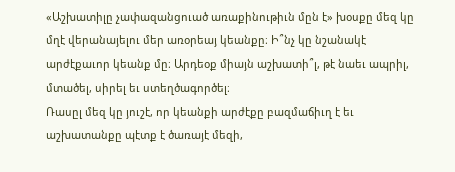«Աշխատիլը չափազանցուած առաքինութիւն մըն է» խօսքը մեզ կը մղէ վերանայելու մեր առօրեայ կեանքը։ Ի՞նչ կը նշանակէ արժէքաւոր կեանք մը։ Արդեօք միայն աշխատի՞լ, թէ նաեւ ապրիլ, մտածել, սիրել եւ ստեղծագործել։
Ռասըլ մեզ կը յուշէ, որ կեանքի արժէքը բազմաճիւղ է եւ աշխատանքը պէտք է ծառայէ մեզի,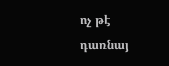ոչ թէ դառնայ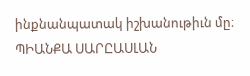ինքնանպատակ իշխանութիւն մը։
ՊԻԱՆՔԱ ՍԱՐԸԱՍԼԱՆ